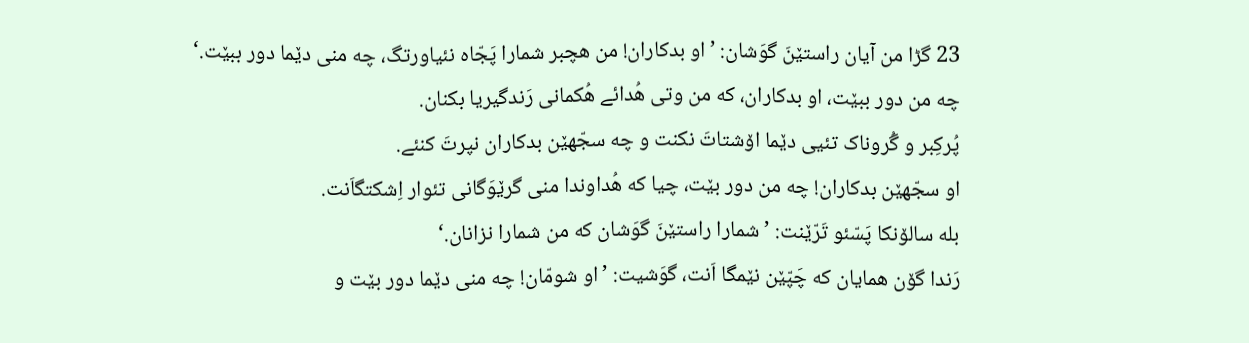23 گڑا من آیان راستێنَ گوَشان: ’او بدکاران! من هچبر شمارا پَجّاه نئیاورتگ، چه منی دێما دور ببێت.‘
چه من دور ببێت، او بدکاران، که من وتی هُدائے هُکمانی رَندگیریا بکنان.
پُرکِبر و گُروناک تئیی دێما اۆشتاتَ نکنت و چه سجّهێن بدکاران نپرتَ کنئے.
او سجّهێن بدکاران! چه من دور بێت، چیا که هُداوندا منی گرێوَگانی تئوار اِشکتگاَنت.
بله سالۆنکا پَسّئو تَرّێنت: ’شمارا راستێنَ گوَشان که من شمارا نزانان.‘
رَندا گۆن همایان که چَپّێن نێمگا اَنت، گوَشیت: ’او شومّان! چه منی دێما دور بێت و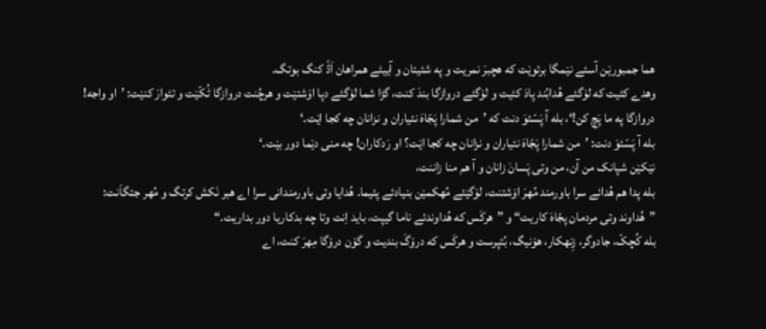هما جمبورێن آسئے نێمگا برئوێت که هچبرَ نمریت و په شئیتان و آییئے همراهان اَڈّ کنگ بوتگ.
وهدے کئیت که لۆگئے هُدابُند پادَ کئیت و لۆگئے دروازگا بندَ کنت، گڑا شما لۆگئے دپا اۆشتێت و هرچُنت دروازگا ٹُکّێت و تئوارَ کنێت: ’او واجه! دروازگا په ما پَچ کن!‘، بله آ پَسّئوَ دنت که ’من شمارا پَجّاهَ نئیاران و نزانان چه کجا اێت.‘
بله آ پَسّئوَ دنت: ’من شمارا پَجّاهَ نئیاران و نزانان چه کجا اێت؟ او رَدکاران! چه منی دێما دور بێت.‘
نێکێن شپانک من آن، من وتی پَسانَ زانان و آ هم منا زاننت،
بله پدا هم هُدائے سرا باورمند مُهرَ اۆشتنت، لۆگێئے مُهکمێن بنیادئے پئیما. هُدایا وتی باورمندانی سرا اے هبر نَکش کرتگ و مُهر جتگاَنت: ”هُداوند وتی مردمان پجّاهَ کاریت“ و ”هرکَس که هُداوندئے ناما گیپت، باید اِنت وتا چه بدکاریا دور بداریت.“
بله کُچکّ، جادوگر، زِنهکار، هۆنیگ، بُتپرست و هرکَس که درۆگَ بندیت و گۆن درۆگا مِهرَ کنت، اے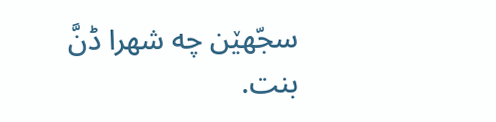سجّهێن چه شهرا ڈنَّ بنت.